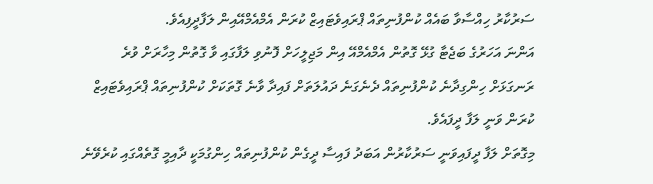ސަރުކާރު ހިއްސާވާ ބައެއް ކުންފުނިތައް ޕްރައިވެޓައިޒް ކުރަން އެމްއެމްއޭއިން ލަފާދީފިއެވެ.
އަންނަ އަހަރުގެ ބަޖެޓާ ގުޅޭ ގޮތުން އެމްއެމްއޭ އިން މަޖިލީހަށް ފޮނުވި ލަފާގައި ވާ ގޮތުން މިހާރަށް ވުރެ ރަނގަޅަށް ހިންގިދާނެ ކުންފުނިތައް ދެނެގަނެ ދައުލަތަށް ފައިދާ ވާނެ ގޮތަކަށް ކުންފުނިތައް ޕްރައިވެޓައިޒް ކުރަން ވަނީ ލަފާ ދީފައެވެ.
މިގޮތަށް ލަފާ ދީފައިވަނީ ސަރުކާރުން އަބަދު ފައިސާ ދީގެން ކުންފުނިތައް ހިންގުމަކީ ދާއިމީ ގޮތެއްގައި ކުރެވޭނެ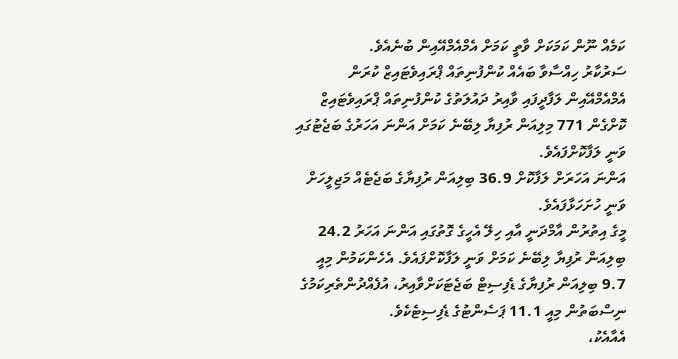ކަމެއް ނޫން ކަމަކަށް ވާތީ ކަމަށް އެމްއެމްއޭއިން ބުނެއެވެ.
ސަރުކާރު ހިއްސާވާ ބައެއް ކުންފުނިތައް ޕްރައިވެޓައިޒް ކުރަން އެމްއެމްއޭއިން ލަފާދީފައި ވާއިރު ދައުލަތުގެ ކުންފުނިތައް ޕްރައިވެޓައިޒް ކޮށްގެން 771 މިލިއަން ރުފިޔާ ލިބޭނެ ކަމަށް އަންނަ އަހަރުގެ ބަޖެޓުގައި ވަނީ ލަފާކޮށްފައެވެ.
އަންނަ އަހަރަށް ލަފާކޮށް 36.9 ބިލިއަން ރުފިޔާގެ ބަޖެޓެއް މަޖިލީހަށް ވަނީ ހުށަހަޅާފައެވެ.
މީގެ އިތުރުން އާމްދަނީ އާއި ހިލޭ އެހީގެ ގޮތުގައި އަންނަ އަހަރު 24.2 ބިލިއަން ރުފިޔާ ލިބޭނެ ކަމަށް ވަނީ ލަފާކޮށްފައެވެ. އެހެންކަމުން މިއީ 9.7 ބިލިއަން ރުފިޔާގެ ޑެފިސިޓް ބަޖެޓަކަށްވާއިރު، އުފެއްދުންތެރިކަމުގެ ނިސްބަތުން މިއީ 11.1 ޕަސެންޓުގެ ޑެފިސިޓެކެވެ.
އެއާއެކު،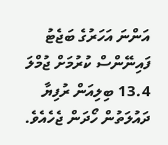އަންނަ އަހަރުގެ ބަޖެޓު ފައިނޭންސް ކުރުމަށް ޖުމްލަ 13.4 ބިލިއަން ރުފިޔާ ދައުލަތުން ހޯދަން ޖެހެއެވެ.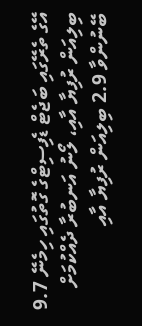އޭގެ ތެރޭގައި ބަޖެޓް ޑެފިސިޓްގެ ގޮތުގައި ހިމެނޭ 9.7 ބިލިއަން ރުފިޔާ އާއި، ލޯނު އަނބުރާ ދެއްކުމަށް ބޭނުންވާ 2.9 ބިލިއަން ރުފިޔާ އާއި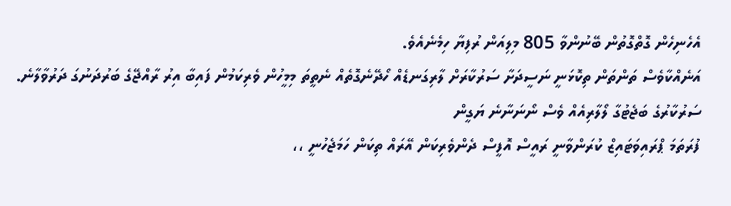އެހެނިހެން ގޮތްގޮތުން ބޭނުންވާ 805 މިލިއަން ރުފިޔާ ހިމެނެއެވެ.
އަނެއްކާވެސް ތަންތަން ތިކޮޅަނީ ނަސީދަށާ ސަރުކާރަށް ލާރިގަނޑެއް ހޯދޭނެގޮތެއް ނެތީތަ މިމީހުން ވެރިކަމުން ފައިބާ އިރު ރާއްޖޭގެ ބަރުދަނުގަ ދަރުވާލާނެ. ސަރުކާރުގެ ބަޖެޓުގާ ލޯލާރިއެއް ވެސް ނޯނަނާނެ ޔަގީން
ފުރަތަމަ ޕްރައިވަޓައިޒް ކުރަންވާނީ ރައީސް އޮފީސް ދެންވެރިކަން އޭރައް ތިކަން ހަމަޖެހުނީ ،،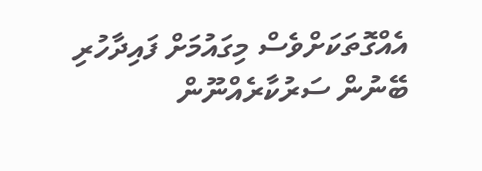އެއްގޮތަކަށްވެސް މިގައުމަށް ފައިދާހުރި ބޭނުން ސަރުކާރެއްނޫން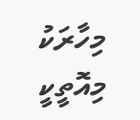މިހާރަކު މިއޮތީކީ